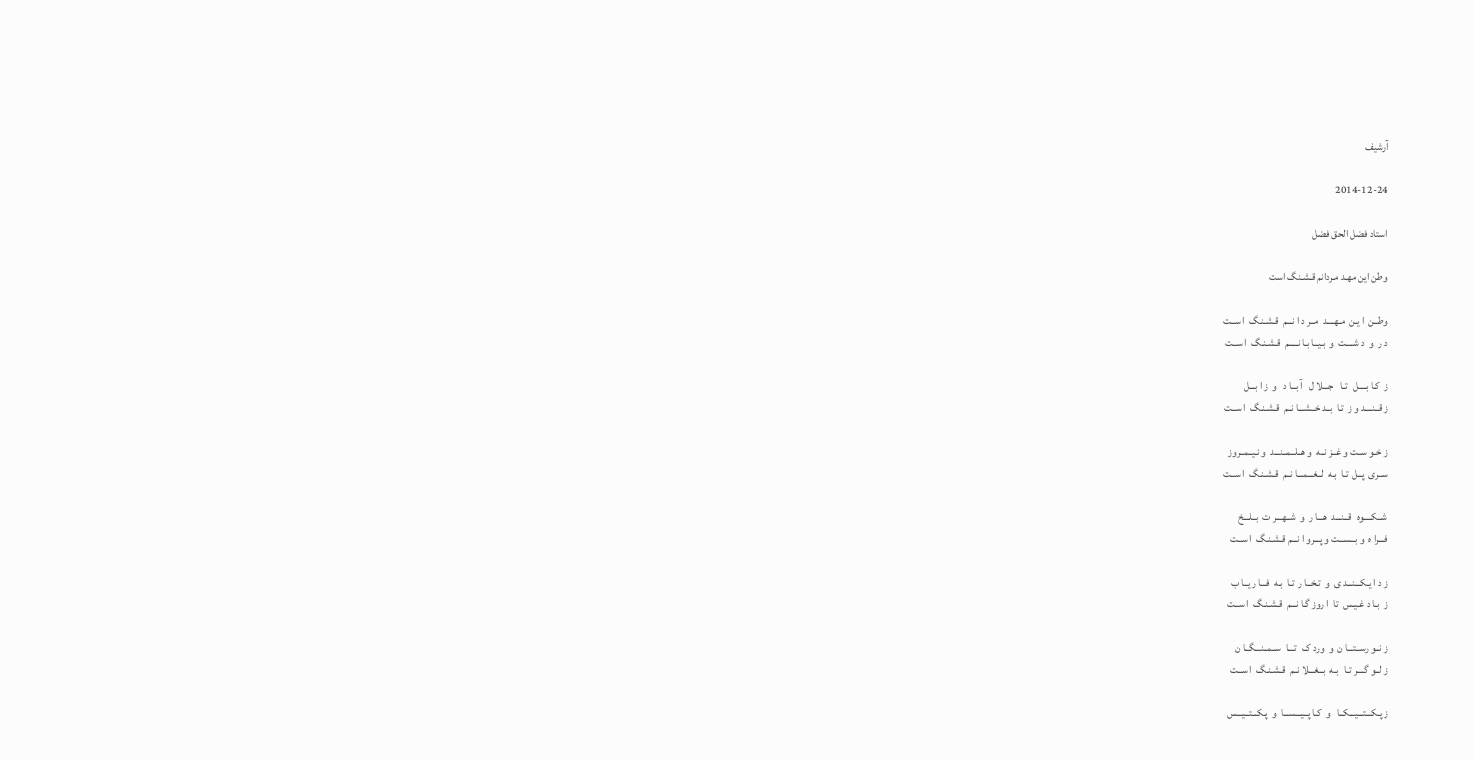آرشیف

2014-12-24

استاد فضل الحق فضل

وطن این مهـد مـردانم قـشـنگ است

وطــن  ا یـن  مـهــــد  مــر د ا نـــم  قـشـنـگ  ا ســت
د ر  و  د شــــت  و  بـیــا بـا نـــــم  قـشـنـگ  ا ســت

ز  کـا بــــل   تـا   جـــلا ل   آ بــا د   و  ز ا بـــل
ز قــنــــد و ز  تـا  بــد خــشـــا نــم  قـشـنـگ  ا ســت

ز خـو ســت و غــز نــه  و هــلــمــنـــد  و نـیــمــروز
ســری  پــل  تـا  بـه  لــغـــمـــا نــم  قـشـنـگ  ا ســت

شــکــــوه   قــنـــد  هـــا ر  و  شــهـــر ت  بــلـــخ
فـــرا ه  و بــســـت و پـــرو ا نـــم قـشـنـگ  ا ســت

ز د ا یـکـــنـــد ی  و  تـخــا ر  تـا  بـه  فـــا ر یــا ب
ز  بـا د غـیـس  تا  ا روز گـا نـــم  قـشـنـگ  ا ســت

ز نــو رســتـــا ن  و  ورد ک   تـــا  ســمــنـــگــا ن
ز لــو گــــر تـا   بـه  بــغـــلا نــم  قـشـنـگ  ا ســت

ز پـکـــتـــیـــکــا   و  کـا پــیـــســـا  و  پـکـــتــیـــس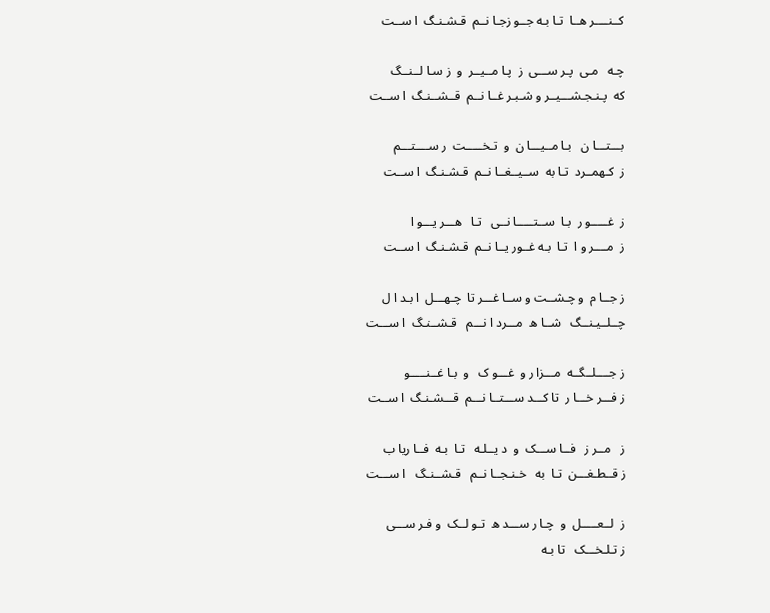کــنــــر هــا  تـا بـه جــو زجـا نــم  قـشـنـگ  ا ســت

چـه   مـی  پـر ســـی  ز  پـا مــیــر  و  ز سـا لــنــگ
که  پـنـجـشـــیــر و شـبـر غــا نــم  قــشــنـگ  ا ســت

بـــتـــا ن   بـا مــیـــا ن  و  تـخـــــت  ر ســــتـــم
ز  کـهمــرد  تـا به  ســیــغــا نــم  قـشـنـگ  ا ســت

ز  غـــــو ر  بـا  ســتـــــا نــی   تـا   هـــر یـــو ا
ز  مــــر و ا  تـا  بـه غــور یــا نــم  قـشـنـگ  ا ســت

ز جــا م  و چـشــت و ســا غـــر تا  چـهـــل  ا بـد ا ل
چــلــیـنــگ   شــا ه  مـــرد ا نـــم   قـشــنـگ  ا ســـت

ز جــــلــگــه  مـــزا ر و  غـــو ک   و  بـا غــنـــــو
ز فـــر خـــا ر  تا کـــد ســـتــا نـــم  قـــشـنـگ  ا ســت

ز   مــر ز   فــا ســـک  و  د یــلـه   تـا  بـه  فــا ریا ب
ز قــطـغـــن  تـا  به   خـنـجــا نــم   قـشــنـگ   ا ســـت

ز  لــعـــــل  و  چـا ر ســـد ه  تـو لــک  و فـر ســـی
ز تـلـخـــک   تا بـه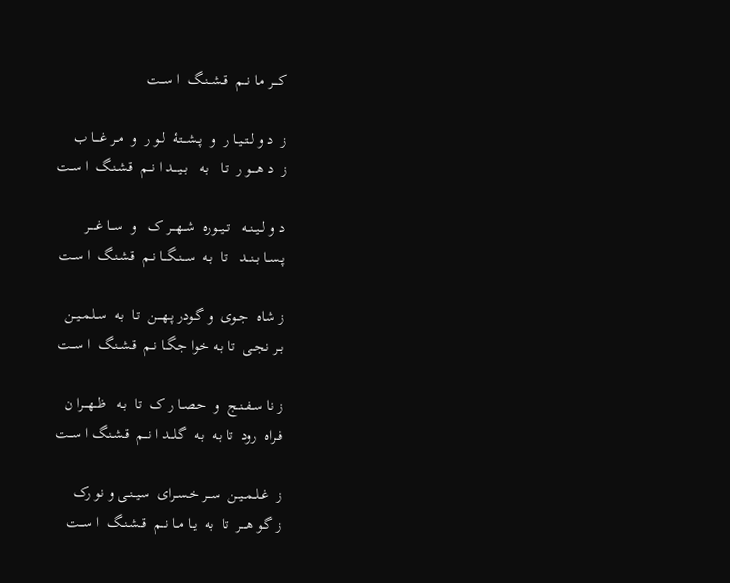کــــر مـا نـــم  قــشــنــگ  ا ســـت

ز  د و لــتــیــا ر  و  پــشـــتـۀ  لــو ر  و  مــر غــــا ب
ز  د هــــو ر  تـا   بـه   بــیــــد ا نـــم  قـشـنـگ  ا ســت

د و لــیــنــه   تــیـــوره  شـــهـــر ک   و  ســـا غـــــر
پـســا بــنـــد   تا  بـه  ســـنــگـــا نــم  قـشـنـگ  ا ســت

ز شـاه  جــوی  و گــودر پـهــــن  تـا  بـه  ســلـمــیــن
بــر نـجــی  تا بـه خـوا جـگــا نــم  قـشــنـگ  ا ســـت

ز نا ســفــنــج  و  حـصــا ر ک  تا  بـه   ظــهــــرا ن
فــراه  رود  تا بـه  بـه  گـلـــد ا نـــم  قـشـنـگ ا ســـت

ز  غــلــمــیــن  ســـر خـســرای  سـیــنــی و نـو رک
ز گـو هــــر  تا  به  یــا مــا نـــم  قــشـنــگ  ا ســـت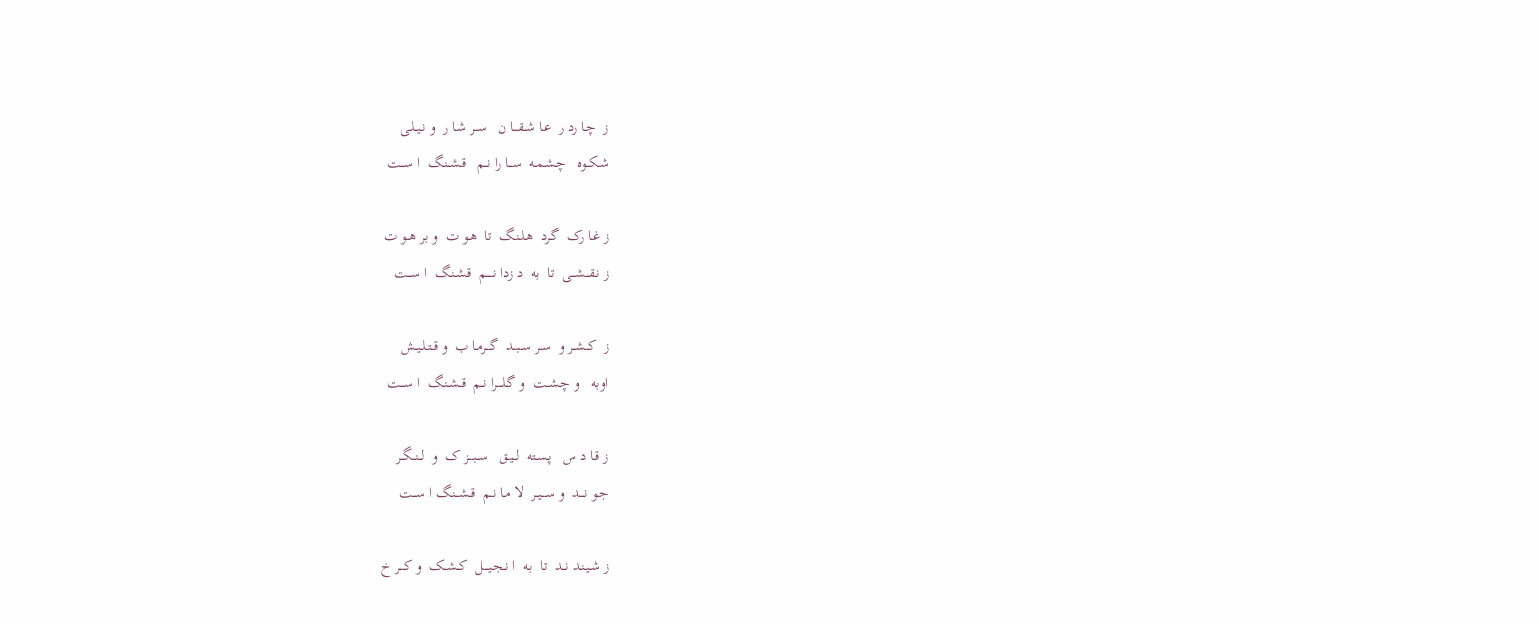ز  چـا رد ر  عـا شــقـــا ن   ســـر شـا ر  و نـیــلـی
شـکــوه   چـشـمـه  ســـا را نــم   قـشــنـگ  ا ســـت

ز غـا رک  گـرد  هـلـنـگ  تا  هـو ت  و بر هــو ت
ز نـقـــشـــی  تا  به  د زدا نـــــم  قـشـنـگ  ا ســـت

ز  کــشــر و  ســر ســبــد  گـــرمـا ب  و قــتـلـیــش
اوبه   و چـشــت  و گـلــــرا نــم  قــشـنـگ  ا ســـت

ز قـا د س   پـسـته  لــیـق   ســبـــز ک  و  لــنــگــر
جـو نــــد  و ســـیــر  لا مـا نــم  قــشــنـگ ا ســـت

ز شـیـنـد نــد  تا  بـه  ا نـجـیــــل  کــشــک  و کـــر خ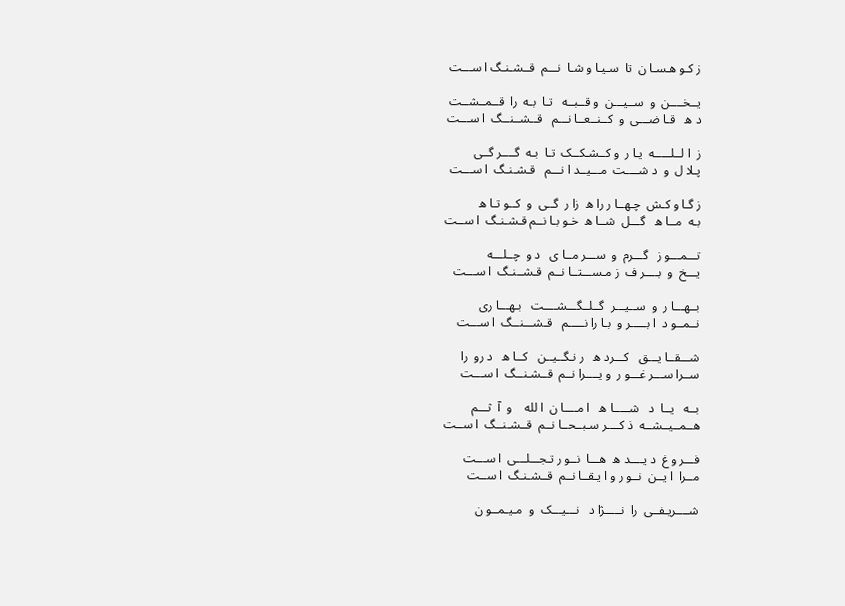ز کـو هـسـا ن  تا  سـیـا و شـا  نـــم  قــشـنـگ ا ســـت

یــخــــن  و  ســیـــن  و قــبــه   تـا  بـه  را  قــمــشــت
د ه   قـا ضـــی  و  کــنــعــا نـــم   قــشــنــگ  ا ســـت

ز  ا لــلـــــه  یـا ر  و کــشـکــک  تـا  بـه  گــــر گــی
پـلا ل  و  د شــــت  مـــیــد ا نـــم   قـشـنـگ  ا ســـت

ز گـا و کـش  چـهــا ر را ه  زا ر  گــی  و  کــو تـا ه
بـه  مــا ه   گـــل  شــا ه  خـو بـا نــم قـشـنـگ  ا ســت

تـــمـــو ز   گـــرم  و  ســـر مــا ی   د و  چــلـــه
یـــخ  و  بــــر ف  ز مـســـتــا نــم  قـشــنـگ  ا ســـت

بــهـــا ر  و  ســیـــر  گــلــگـــشــــت   بـهـــا ری
نــمــو د  ا بـــــر و  بـا را نـــــم   قـشـــنــگ  ا ســـت

شـــقــا یـــق   کـــرد ه   ر نـگــیــن   کــا ه   د رو  را
ســرا ســـر غـــو ر  و یــــرا نــم  قــشـنــگ  ا ســـت

بــه   یــا  د   شـــــا ه   ا مــــا ن  ا لله    و  آ  ثـــم
هــمــیــشــه  ذ کــــر سـبــحــا نــم  قــشـنــگ  ا ســت

فـــر و غ  د یــــد ه  هـــا  نــو ر تـجـــلـــی  ا ســـت
مــرا  ا یــن  نــو ر و ا یـقــا نــم  قــشـنـگ  ا ســت

شــــریـفــی  را  نـــــژا د   نـــیـــک  و  مـیـمــو ن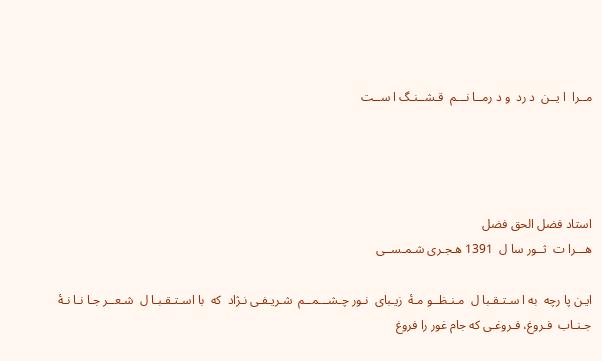مــرا  ا یــن  د رد  و د رمــا نـــم  قـشــنـگ ا ســت




استاد فضل الحق فضل
هـــرا ت  ثــور سا ل  1391 هـجـری شـمـســی

ایـن پا رچه  به ا سـتـقـبا ل  مـنـظــو مـۀ  زیـبای  نـور چـشـــمــم  شـریـفـی نـژاد  که  با اسـتـقـبـا ل  شـعــر جـا نـا نـۀ جـنـاب  فـروغ، فـروغـی که جام غور را فروغ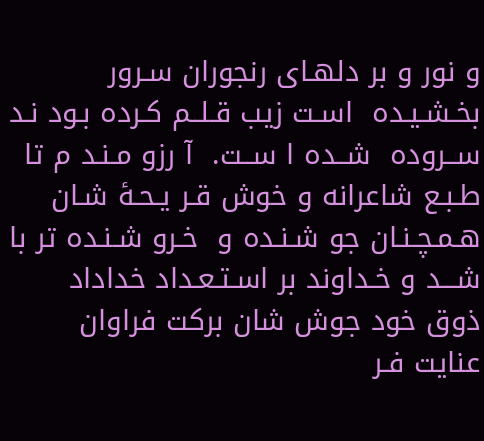و نور و بر دلهـای رنجوران سـرور بخـشـیـده  اسـت زیب قـلــم کـرده بـود نـد ســروده  شــده ا ســت.  آ رزو مـنـد م تا طـبـع شاعرانه و خوش قـر یـحـۀ شـان  هـمـچـنـان جو شـنـده و  خـرو شـنـده تر با شـــد و خـداوند بر اسـتـعـداد خداداد   ذوق خود جوش شان برکت فراوان عنایت فـر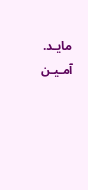مایـد. آمـیـن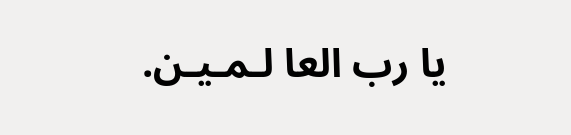یا رب العا لـمـیـن.